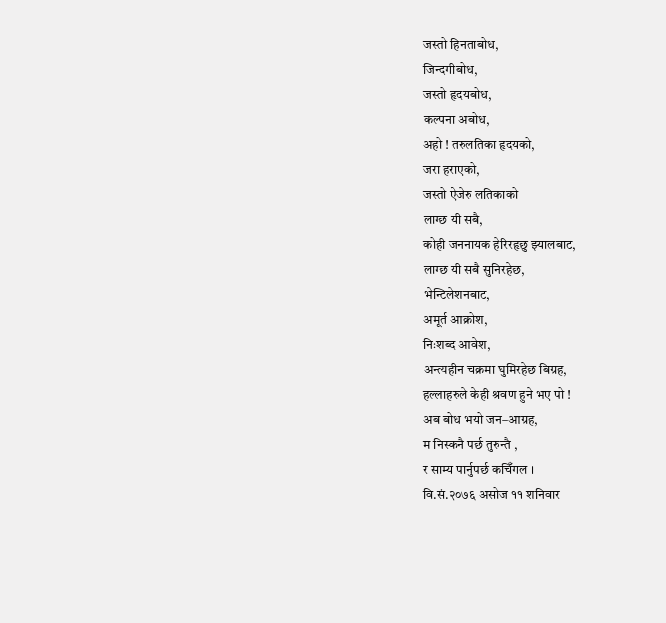जस्तो हिनताबोध,
जिन्दगीबोध,
जस्तो हृदयबोध,
कल्पना अबोध,
अहो ! तरुलतिका हृदयको,
जरा हराएको,
जस्तो ऐजेरु लतिकाको
लाग्छ यी सबै,
कोही जननायक हेरिरहृछु झ्यालबाट,
लाग्छ यी सबै सुनिरहेछ,
भेन्टिलेशनबाट,
अमूर्त आक्रोश,
निःशब्द आवेश,
अन्त्यहीन चक्रमा घुमिरहेछ बिग्रह,
हल्लाहरुले केही श्रवण हुने भए पो !
अब बोध भयो जन–आग्रह,
म निस्कनै पर्छ तुरुन्तै ,
र साम्य पार्नुपर्छ कचिँगल ।
वि.सं.२०७६ असोज ११ शनिवार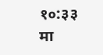१०:३३ मा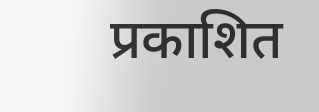प्रकाशित